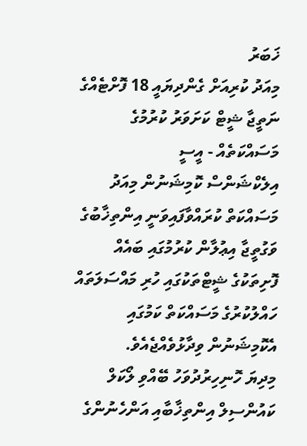ޚަބަރު
މިއަދު ކުރިއަށް ގެންދިޔައީ 18 ފޮށްޓެއްގެ ނަތީޖާ ޝީޓް ކަށަވަރު ކުރުމުގެ މަސައްކަތެއް - އީސީ
އިލެކްޝަންސް ކޮމިޝަނުން މިއަދު މަސައްކަތް ކުރައްވާފައިވަނީ އިންތިޚާބުގެ ވަގުތީޖާ އިޢުލާން ކުރުމުގައި ބައެއް ފޮށިތަކުގެ ޝީޓްތަކުގައި ހުރި މައްސަލަތައް ހައްލުކުރުގެ މަސައްކަތް ކަމުގައި އެކޮމިޝަނުން ވިދާޅުވެއްޖެއެވެ.
މިދިޔަ ހޮނިހިރުދުވަހު ބޭއްވި ލޯކަލް ކައުންސިލް އިންތިޚާބާއި އަންހެނުންގެ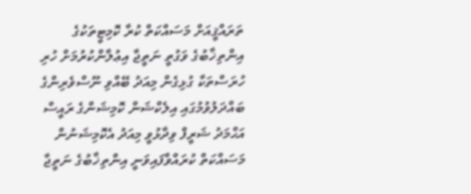ތަރައްޤީއަށް މަސައްކަތް ކުރާ ކޮމިޓީތަކުގެ އިންތިޚާބުގެ ވަގުތީ ނަތީޖާ އިޢުލާންކުރުމަށް ހުރި ހުރަސްތަކާ ގުޅިގެން މިއަދު ބޭއްވި ނޫސްވެރިންގެ ބައްދަލުވުމުގައި އިލެކްޝަން ކޮމިޝަންގެ ރައީސް އަޙްމަދު ޝަރީފް ވިދާޅުވީ މިއަދު އެކޮމިޝަނުން މަސައްކަތް ކުރައްވާފައިވަނީ އިންތިޚާބުގެ ނަތީޖާ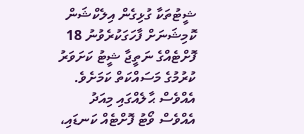ޝީޓުތަކާ ގުޅިގެން އިލެކްޝަން ކޮމިޝަނަށް ފާހަގަކުރެވުނު 18 ފޮށްޓެއްގެ ނަތީޖާ ޝީޓު ކަށަވަރު ކުރުމުގެ މަސައްކަތް ކަމަށެވެ. އެއްވެސް ޙާލެއްގައި މިއަދު އެއްވެސް ވޯޓު ފޮށްޓެއް ކަނޑައި،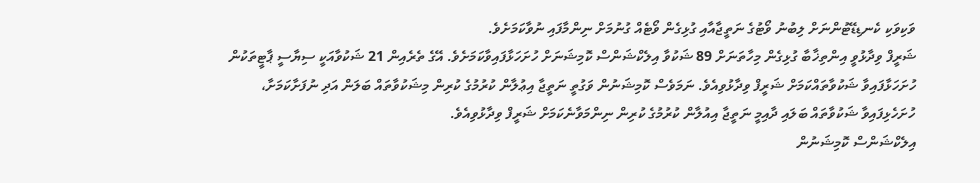ވަކިވަކި ކެނޑިޑޭޓުންނަށް ލިބުނު ވޯޓުގެ ނަތީޖާއާއި ގުޅިގެން ވޯޓެއް ގުނުމަށް ނިންމާފައި ނުވާކަމަށެވެ.
ޝަރީފް ވިދާޅުވީ އިންތިޚާބާ ގުޅިގެން މިހާތަނަށް 89 ޝަކުވާ އިލެކްޝަންސް ކޮމިޝަނަށް ހުށަހަޅާފައިވާކަމަށެވެ. އޭގެ ތެރެއިން 21 ޝަކުވާއަކީ ސިޔާސީ ޕާޓީތަކުން ހުށަހަޅާފައިވާ ޝަކުވާތައްކަމަށް ޝަރީފް ވިދާޅުވިއެވެ. ނަމަވެސް ކޮމިޝަނުން ވަގުތީ ނަތީޖާ އިޢުލާން ކުރުމުގެ ކުރިން މިޝަކުވާތައް ބަލަން އަދި ނުފަށާކަމަށާ، ހުށަހެޅިފައިވާ ޝަކުވާތައް ބަލައި ދާއިމީ ނަތީޖާ އިއުލާން ކުރުމުގެ ކުރިން ނިންމަވާނެކަމަށް ޝަރީފް ވިދާޅުވިއެވެ.
އިލެކްޝަންސް ކޮމިޝަނުން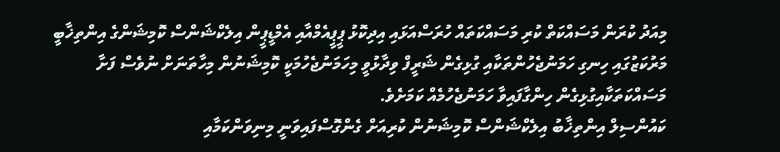މިއަދު ކުރަން މަސައްކަތް ކުރި މަސައްކަތައް ހުރަސްއަޅައި އިދިކޮޅު ޕީޕީއެމްއާއި އެމްޑީޕީން އިލެކްޝަންސް ކޮމިޝަންގެ އިންތިޚާބީ މަރުކަޒުގައި ހިނގި ހަމަނުޖެހުންތަކާއި ގުޅިގެން ޝަރީފް ވިދާޅުވީ މިހަމަނުޖެހުމަކީ ކޮމިޝަނުން މިހާތަނަށް ނުވެސް ފަށާ މަސައްކަތަކާއިގުޅިގެން ހިންގާފައިވާ ހަމަނުޖެހުމެއް ކަމަށެވެ.
ކައުންސިލް އިންތިޚާބު އިލެކްޝަންސް ކޮމިޝަނުން ކުރިއަށް ގެންގޮސްފައިވަނީ މިނިވަންކަމާއި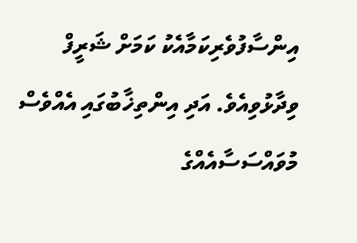އިންސާފުވެރިކަމާއެކު ކަމަށް ޝަރީފް ވިދާޅުވިއެވެ. އަދި އިންތިޚާބުގައި އެއްވެސް މުވައްސަސާއެއްގެ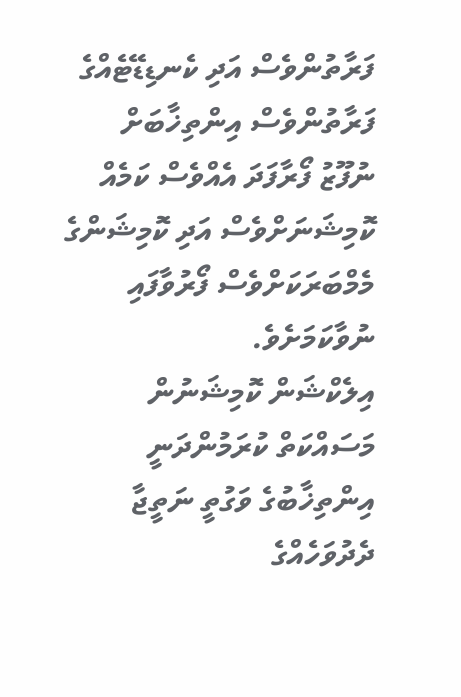ފަރާތުންވެސް އަދި ކެނޑިޑޭޓެއްގެ ފަރާތުންވެސް އިންތިޚާބަށް ނުފޫޒު ފޯރާފަދަ އެއްވެސް ކަމެއް ކޮމިޝަނަށްވެސް އަދި ކޮމިޝަންގެ މެމްބަރަކަށްވެސް ފޯރުވާފައި ނުވާކަމަށެވެ.
އިލެކްޝަން ކޮމިޝަނުން މަސައްކަތް ކުރަމުންދަނީ އިންތިޚާބުގެ ވަގުތީ ނަތީޖާ ދެދުވަހެއްގެ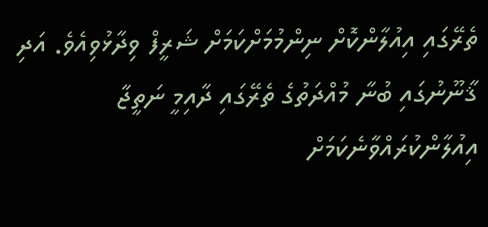ތެރޭގައި އިއުލާންކޮށް ނިންމުމަށްކަމަށް ޝަރީފް ވިދާޅުވިއެވެ. އަދި ޤާނޫނުގައި ބުނާ މުއްދަތުގެ ތެރޭގައި ދާއިމީ ނަތީޖާ އިއުލާންކުރައްވާނެކަމަށް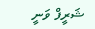ޝަރީފް ވަނީ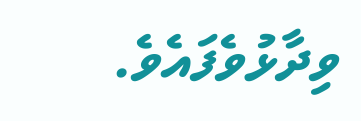ވިދާޅުވެފައެވެ.